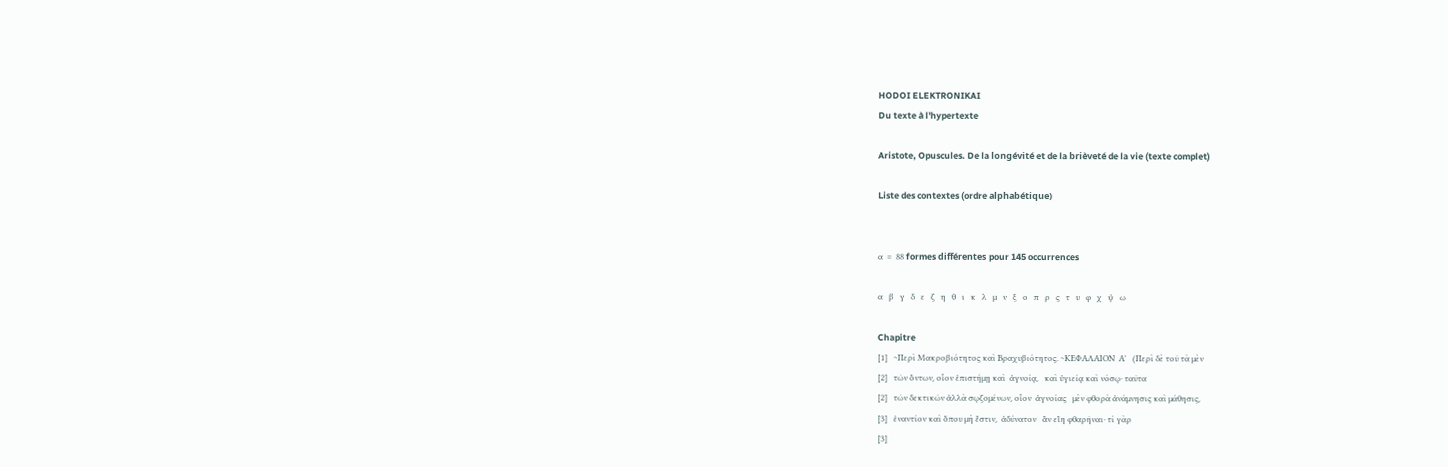HODOI ELEKTRONIKAI
Du texte à l'hypertexte

Aristote, Opuscules. De la longévité et de la brièveté de la vie (texte complet)

Liste des contextes (ordre alphabétique)


α  =  88 formes différentes pour 145 occurrences

α   β   γ   δ   ε   ζ   η   θ   ι   κ   λ   μ   ν   ξ   ο   π   ρ   ς   τ   υ   φ   χ   ψ   ω

Chapitre
[1]   ~Περὶ Μακροβιότητος καὶ Βραχυβιότητος. ~ΚΕΦΑΛΑΙΟΝ  Α'   (Περὶ δὲ τοῦ τὰ μὲν
[2]   τῶν ὄντων͵ οἷον ἐπιστήμῃ καὶ  ἀγνοίᾳ͵   καὶ ὑγιείᾳ καὶ νόσῳ· ταῦτα
[2]   τῶν δεκτικῶν ἀλλὰ σῳζομένων͵ οἷον  ἀγνοίας   μὲν φθορὰ ἀνάμνησις καὶ μάθησις͵
[3]   ἐναντίον καὶ ὅπου μὴ ἔστιν͵  ἀδύνατον   ἂν εἴη φθαρῆναι· τί γὰρ
[3]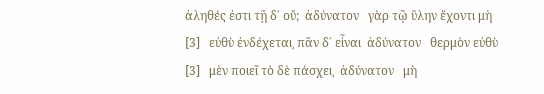ἀληθές ἐστι τῇ δ΄ οὔ;  ἀδύνατον   γὰρ τῷ ὕλην ἔχοντι μὴ
[3]   εὐθὺ ἐνδέχεται͵ πᾶν δ΄ εἶναι  ἀδύνατον   θερμὸν εὐθὺ
[3]   μὲν ποιεῖ τὸ δὲ πάσχει͵  ἀδύνατον   μὴ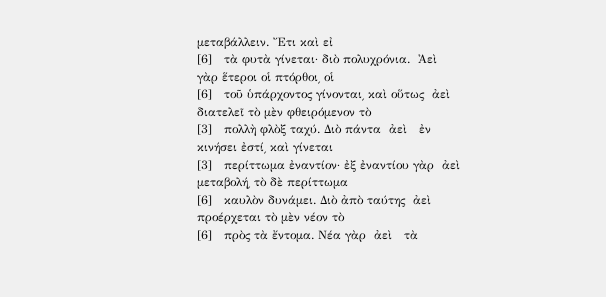μεταβάλλειν. Ἔτι καὶ εἰ
[6]   τὰ φυτὰ γίνεται· διὸ πολυχρόνια.  Ἀεὶ   γὰρ ἕτεροι οἱ πτόρθοι͵ οἱ
[6]   τοῦ ὑπάρχοντος γίνονται͵ καὶ οὕτως  ἀεὶ   διατελεῖ τὸ μὲν φθειρόμενον τὸ
[3]   πολλὴ φλὸξ ταχύ. Διὸ πάντα  ἀεὶ   ἐν κινήσει ἐστί͵ καὶ γίνεται
[3]   περίττωμα ἐναντίον· ἐξ ἐναντίου γὰρ  ἀεὶ   μεταβολή͵ τὸ δὲ περίττωμα
[6]   καυλὸν δυνάμει. Διὸ ἀπὸ ταύτης  ἀεὶ   προέρχεται τὸ μὲν νέον τὸ
[6]   πρὸς τὰ ἔντομα. Νέα γὰρ  ἀεὶ   τὰ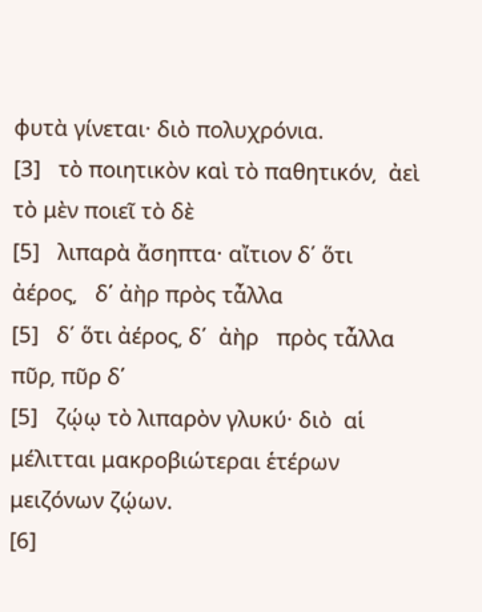φυτὰ γίνεται· διὸ πολυχρόνια.
[3]   τὸ ποιητικὸν καὶ τὸ παθητικόν͵  ἀεὶ   τὸ μὲν ποιεῖ τὸ δὲ
[5]   λιπαρὰ ἄσηπτα· αἴτιον δ΄ ὅτι  ἀέρος͵   δ΄ ἀὴρ πρὸς τἆλλα
[5]   δ΄ ὅτι ἀέρος͵ δ΄  ἀὴρ   πρὸς τἆλλα πῦρ͵ πῦρ δ΄
[5]   ζῴῳ τὸ λιπαρὸν γλυκύ· διὸ  αἱ   μέλιτται μακροβιώτεραι ἑτέρων μειζόνων ζῴων.
[6]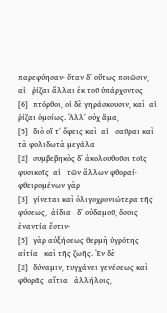παρεφύησαν· ὅταν δ΄ οὕτως ποιῶσιν͵  αἱ   ῥίζαι ἄλλαι ἐκ τοῦ ὑπάρχοντος
[6]   πτόρθοι͵ οἱ δὲ γηράσκουσιν͵ καὶ  αἱ   ῥίζαι ὁμοίως. Ἀλλ΄ οὐχ ἅμα͵
[5]   διὸ οἵ τ΄ ὄφεις καὶ  αἱ   σαῦραι καὶ τὰ φολιδωτὰ μεγάλα
[2]   συμβεβηκὸς δ΄ ἀκολουθοῦσι τοῖς φυσικοῖς  αἱ   τῶν ἄλλων φθοραί· φθειρομένων γὰρ
[3]   γίνεται καὶ ὀλιγοχρονιώτερα τῆς φύσεως͵  ἀίδια   δ΄ οὐδαμοῦ͵ ὅσοις ἐναντία ἔστιν·
[5]   γὰρ αὐξήσεως θερμὴ ὑγρότης  αἰτία   καὶ τῆς ζωῆς. Ἐν δὲ
[2]   δύναμιν͵ τυγχάνει γενέσεως καὶ φθορᾶς  αἴτια   ἀλλήλοις͵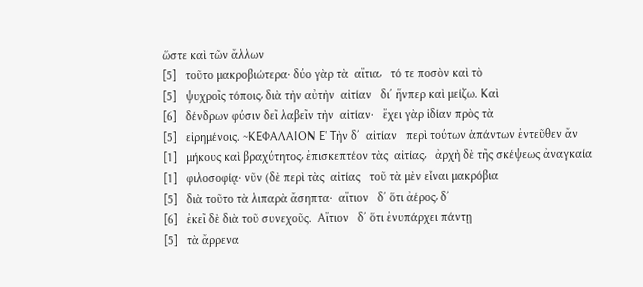ὥστε καὶ τῶν ἄλλων
[5]   τοῦτο μακροβιώτερα· δύο γὰρ τὰ  αἴτια͵   τό τε ποσὸν καὶ τὸ
[5]   ψυχροῖς τόποις͵ διὰ τὴν αὐτὴν  αἰτίαν   δι΄ ἥνπερ καὶ μείζω. Καὶ
[6]   δένδρων φύσιν δεῖ λαβεῖν τὴν  αἰτίαν·   ἔχει γὰρ ἰδίαν πρὸς τὰ
[5]   εἰρημένοις. ~ΚΕΦΑΛΑΙΟΝ Ε' Τὴν δ΄  αἰτίαν   περὶ τούτων ἁπάντων ἐντεῦθεν ἄν
[1]   μήκους καὶ βραχύτητος͵ ἐπισκεπτέον τὰς  αἰτίας͵   ἀρχὴ δὲ τῆς σκέψεως ἀναγκαία
[1]   φιλοσοφίᾳ· νῦν (δὲ περὶ τὰς  αἰτίας   τοῦ τὰ μὲν εἶναι μακρόβια
[5]   διὰ τοῦτο τὰ λιπαρὰ ἄσηπτα·  αἴτιον   δ΄ ὅτι ἀέρος͵ δ΄
[6]   ἐκεῖ δὲ διὰ τοῦ συνεχοῦς.  Αἴτιον   δ΄ ὅτι ἐνυπάρχει πάντῃ
[5]   τὰ ἄρρενα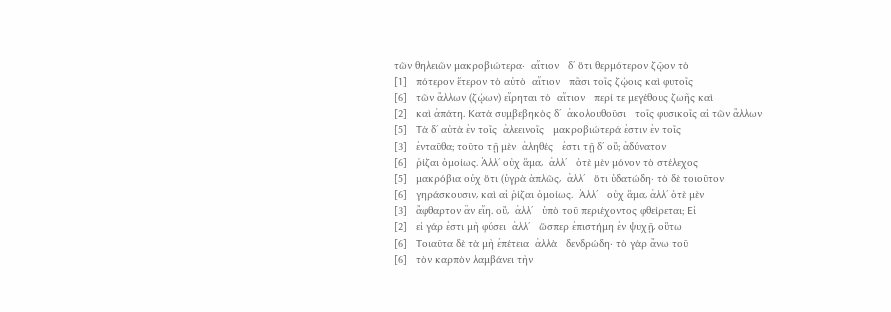τῶν θηλειῶν μακροβιώτερα·  αἴτιον   δ΄ ὅτι θερμότερον ζῷον τὸ
[1]   πότερον ἕτερον τὸ αὐτὸ  αἴτιον   πᾶσι τοῖς ζῴοις καὶ φυτοῖς
[6]   τῶν ἄλλων (ζῴων) εἴρηται τὸ  αἴτιον   περί τε μεγέθους ζωῆς καὶ
[2]   καὶ ἀπάτη. Κατὰ συμβεβηκὸς δ΄  ἀκολουθοῦσι   τοῖς φυσικοῖς αἱ τῶν ἄλλων
[5]   Τὰ δ΄ αὐτὰ ἐν τοῖς  ἀλεεινοῖς   μακροβιώτερά ἐστιν ἐν τοῖς
[3]   ἐνταῦθα; τοῦτο τῇ μὲν  ἀληθές   ἐστι τῇ δ΄ οὔ; ἀδύνατον
[6]   ῥίζαι ὁμοίως. Ἀλλ΄ οὐχ ἅμα͵  ἀλλ΄   ὁτὲ μὲν μόνον τὸ στέλεχος
[5]   μακρόβια οὐχ ὅτι (ὑγρὰ ἁπλῶς͵  ἀλλ΄   ὅτι ὑδατώδη· τὸ δὲ τοιοῦτον
[6]   γηράσκουσιν͵ καὶ αἱ ῥίζαι ὁμοίως.  Ἀλλ΄   οὐχ ἅμα͵ ἀλλ΄ ὁτὲ μὲν
[3]   ἄφθαρτον ἂν εἴη. οὔ͵  ἀλλ΄   ὑπὸ τοῦ περιέχοντος φθείρεται; Εἰ
[2]   εἰ γάρ ἐστι μὴ φύσει  ἀλλ΄   ὥσπερ ἐπιστήμη ἐν ψυχῇ͵ οὕτω
[6]   Τοιαῦτα δὲ τὰ μὴ ἐπέτεια  ἀλλὰ   δενδρώδη· τὸ γὰρ ἄνω τοῦ
[6]   τὸν καρπὸν λαμβάνει τὴν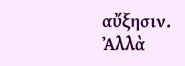αὔξησιν.  Ἀλλὰ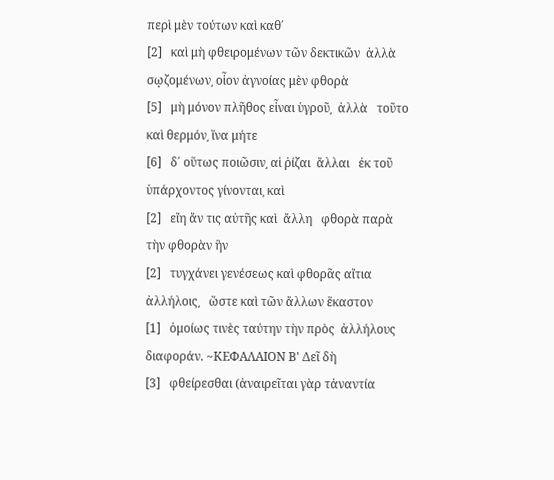περὶ μὲν τούτων καὶ καθ΄
[2]   καὶ μὴ φθειρομένων τῶν δεκτικῶν  ἀλλὰ   σῳζομένων͵ οἷον ἀγνοίας μὲν φθορὰ
[5]   μὴ μόνον πλῆθος εἶναι ὑγροῦ͵  ἀλλὰ   τοῦτο καὶ θερμόν͵ ἵνα μήτε
[6]   δ΄ οὕτως ποιῶσιν͵ αἱ ῥίζαι  ἄλλαι   ἐκ τοῦ ὑπάρχοντος γίνονται͵ καὶ
[2]   εἴη ἄν τις αὐτῆς καὶ  ἄλλη   φθορὰ παρὰ τὴν φθορὰν ἣν
[2]   τυγχάνει γενέσεως καὶ φθορᾶς αἴτια  ἀλλήλοις͵   ὥστε καὶ τῶν ἄλλων ἕκαστον
[1]   ὁμοίως τινὲς ταύτην τὴν πρὸς  ἀλλήλους   διαφοράν. ~ΚΕΦΑΛΑΙΟΝ Β' Δεῖ δὴ
[3]   φθείρεσθαι (ἀναιρεῖται γὰρ τἀναντία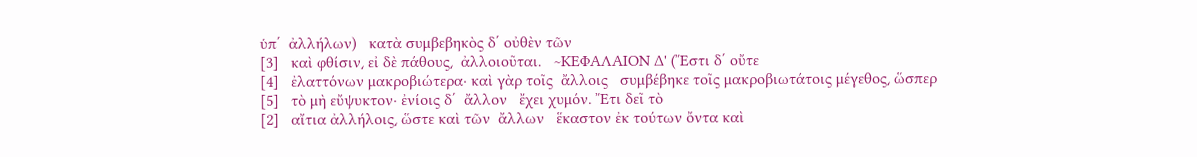ὑπ΄  ἀλλήλων)   κατὰ συμβεβηκὸς δ΄ οὐθὲν τῶν
[3]   καὶ φθίσιν͵ εἰ δὲ πάθους͵  ἀλλοιοῦται.   ~ΚΕΦΑΛΑΙΟΝ Δ' (Ἔστι δ΄ οὔτε
[4]   ἐλαττόνων μακροβιώτερα· καὶ γὰρ τοῖς  ἄλλοις   συμβέβηκε τοῖς μακροβιωτάτοις μέγεθος͵ ὥσπερ
[5]   τὸ μὴ εὔψυκτον· ἐνίοις δ΄  ἄλλον   ἔχει χυμόν. Ἔτι δεῖ τὸ
[2]   αἴτια ἀλλήλοις͵ ὥστε καὶ τῶν  ἄλλων   ἕκαστον ἐκ τούτων ὄντα καὶ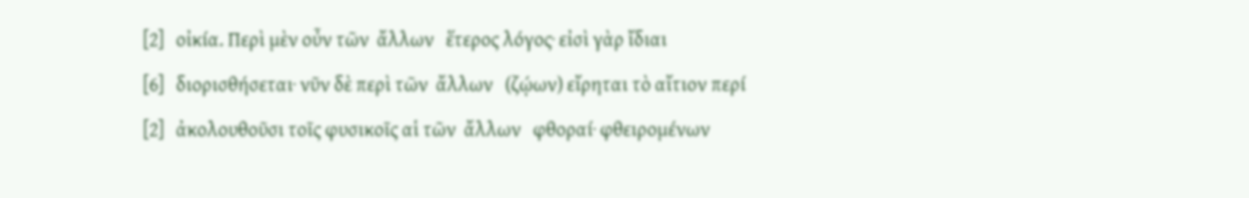[2]   οἰκία. Περὶ μὲν οὖν τῶν  ἄλλων   ἕτερος λόγος· εἰσὶ γὰρ ἴδιαι
[6]   διορισθήσεται· νῦν δὲ περὶ τῶν  ἄλλων   (ζῴων) εἴρηται τὸ αἴτιον περί
[2]   ἀκολουθοῦσι τοῖς φυσικοῖς αἱ τῶν  ἄλλων   φθοραί· φθειρομένων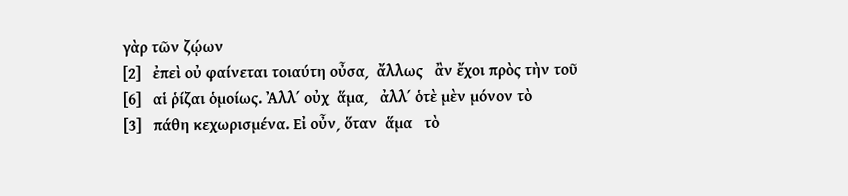γὰρ τῶν ζῴων
[2]   ἐπεὶ οὐ φαίνεται τοιαύτη οὖσα͵  ἄλλως   ἂν ἔχοι πρὸς τὴν τοῦ
[6]   αἱ ῥίζαι ὁμοίως. Ἀλλ΄ οὐχ  ἅμα͵   ἀλλ΄ ὁτὲ μὲν μόνον τὸ
[3]   πάθη κεχωρισμένα. Εἰ οὖν͵ ὅταν  ἅμα   τὸ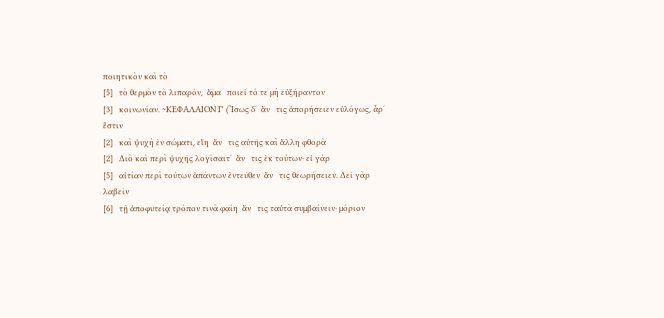ποιητικὸν καὶ τὸ
[5]   τὸ θερμὸν τὸ λιπαρόν͵  ἅμα   ποιεῖ τό τε μὴ εὐξήραντον
[3]   κοινωνίαν. ~ΚΕΦΑΛΑΙΟΝ Γ' (Ἴσως δ΄  ἄν   τις ἀπορήσειεν εὐλόγως͵ ἆρ΄ ἔστιν
[2]   καὶ ψυχὴ ἐν σώματι͵ εἴη  ἄν   τις αὐτῆς καὶ ἄλλη φθορὰ
[2]   Διὸ καὶ περὶ ψυχῆς λογίσαιτ΄  ἄν   τις ἐκ τούτων· εἰ γάρ
[5]   αἰτίαν περὶ τούτων ἁπάντων ἐντεῦθεν  ἄν   τις θεωρήσειεν. Δεῖ γὰρ λαβεῖν
[6]   τῇ ἀποφυτείᾳ τρόπον τινὰ φαίη  ἄν   τις ταὐτὰ συμβαίνειν· μόριον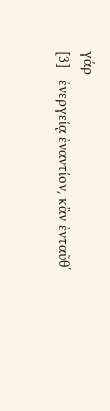γάρ
[3]   ἐνεργείᾳ ἐναντίον͵ κἂν ἐνταῦθ΄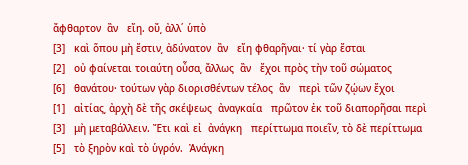ἄφθαρτον  ἂν   εἴη. οὔ͵ ἀλλ΄ ὑπὸ
[3]   καὶ ὅπου μὴ ἔστιν͵ ἀδύνατον  ἂν   εἴη φθαρῆναι· τί γὰρ ἔσται
[2]   οὐ φαίνεται τοιαύτη οὖσα͵ ἄλλως  ἂν   ἔχοι πρὸς τὴν τοῦ σώματος
[6]   θανάτου· τούτων γὰρ διορισθέντων τέλος  ἂν   περὶ τῶν ζῴων ἔχοι
[1]   αἰτίας͵ ἀρχὴ δὲ τῆς σκέψεως  ἀναγκαία   πρῶτον ἐκ τοῦ διαπορῆσαι περὶ
[3]   μὴ μεταβάλλειν. Ἔτι καὶ εἰ  ἀνάγκη   περίττωμα ποιεῖν͵ τὸ δὲ περίττωμα
[5]   τὸ ξηρὸν καὶ τὸ ὑγρόν.  Ἀνάγκη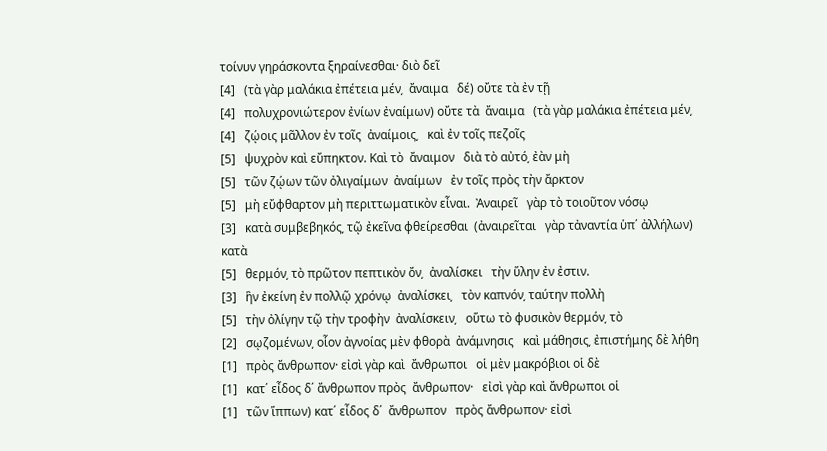τοίνυν γηράσκοντα ξηραίνεσθαι· διὸ δεῖ
[4]   (τὰ γὰρ μαλάκια ἐπέτεια μέν͵  ἄναιμα   δέ) οὔτε τὰ ἐν τῇ
[4]   πολυχρονιώτερον ἐνίων ἐναίμων) οὔτε τὰ  ἄναιμα   (τὰ γὰρ μαλάκια ἐπέτεια μέν͵
[4]   ζῴοις μᾶλλον ἐν τοῖς  ἀναίμοις͵   καὶ ἐν τοῖς πεζοῖς
[5]   ψυχρὸν καὶ εὔπηκτον. Καὶ τὸ  ἄναιμον   διὰ τὸ αὐτό͵ ἐὰν μὴ
[5]   τῶν ζῴων τῶν ὀλιγαίμων  ἀναίμων   ἐν τοῖς πρὸς τὴν ἄρκτον
[5]   μὴ εὔφθαρτον μὴ περιττωματικὸν εἶναι.  Ἀναιρεῖ   γὰρ τὸ τοιοῦτον νόσῳ
[3]   κατὰ συμβεβηκός͵ τῷ ἐκεῖνα φθείρεσθαι  (ἀναιρεῖται   γὰρ τἀναντία ὑπ΄ ἀλλήλων) κατὰ
[5]   θερμόν͵ τὸ πρῶτον πεπτικὸν ὄν͵  ἀναλίσκει   τὴν ὕλην ἐν ἐστιν.
[3]   ἣν ἐκείνη ἐν πολλῷ χρόνῳ  ἀναλίσκει͵   τὸν καπνόν͵ ταύτην πολλὴ
[5]   τὴν ὀλίγην τῷ τὴν τροφὴν  ἀναλίσκειν͵   οὕτω τὸ φυσικὸν θερμόν͵ τὸ
[2]   σῳζομένων͵ οἷον ἀγνοίας μὲν φθορὰ  ἀνάμνησις   καὶ μάθησις͵ ἐπιστήμης δὲ λήθη
[1]   πρὸς ἄνθρωπον· εἰσὶ γὰρ καὶ  ἄνθρωποι   οἱ μὲν μακρόβιοι οἱ δὲ
[1]   κατ΄ εἶδος δ΄ ἄνθρωπον πρὸς  ἄνθρωπον·   εἰσὶ γὰρ καὶ ἄνθρωποι οἱ
[1]   τῶν ἵππων) κατ΄ εἶδος δ΄  ἄνθρωπον   πρὸς ἄνθρωπον· εἰσὶ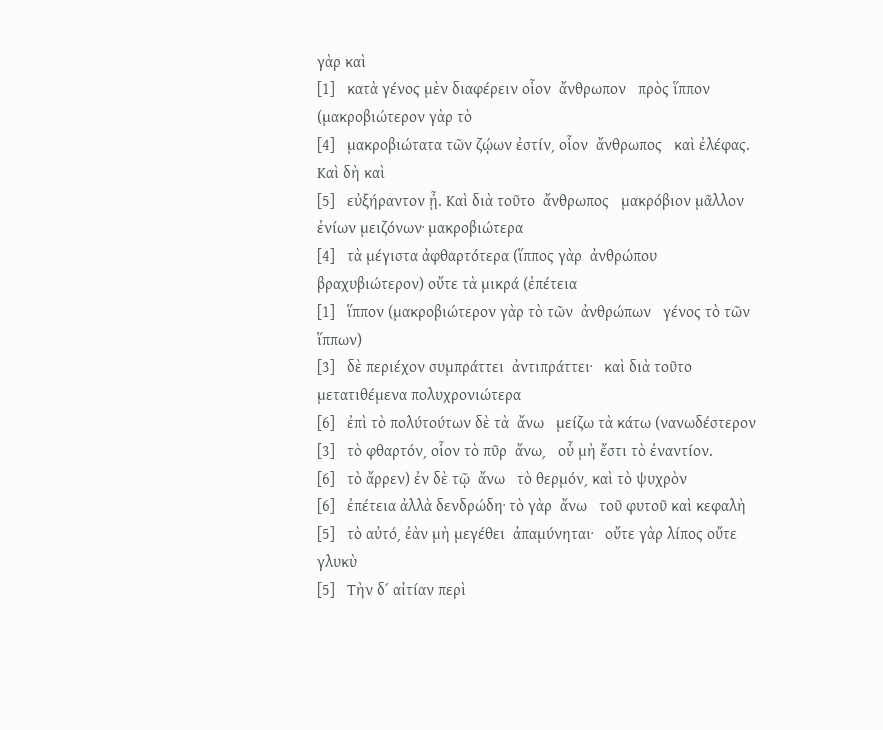γὰρ καὶ
[1]   κατὰ γένος μὲν διαφέρειν οἷον  ἄνθρωπον   πρὸς ἵππον (μακροβιώτερον γὰρ τὸ
[4]   μακροβιώτατα τῶν ζῴων ἐστίν͵ οἷον  ἄνθρωπος   καὶ ἐλέφας. Καὶ δὴ καὶ
[5]   εὐξήραντον ᾖ. Καὶ διὰ τοῦτο  ἄνθρωπος   μακρόβιον μᾶλλον ἐνίων μειζόνων· μακροβιώτερα
[4]   τὰ μέγιστα ἀφθαρτότερα (ἵππος γὰρ  ἀνθρώπου   βραχυβιώτερον) οὔτε τὰ μικρά (ἐπέτεια
[1]   ἵππον (μακροβιώτερον γὰρ τὸ τῶν  ἀνθρώπων   γένος τὸ τῶν ἵππων)
[3]   δὲ περιέχον συμπράττει  ἀντιπράττει·   καὶ διὰ τοῦτο μετατιθέμενα πολυχρονιώτερα
[6]   ἐπὶ τὸ πολύτούτων δὲ τὰ  ἄνω   μείζω τὰ κάτω (νανωδέστερον
[3]   τὸ φθαρτόν͵ οἷον τὸ πῦρ  ἄνω͵   οὗ μὴ ἔστι τὸ ἐναντίον.
[6]   τὸ ἄρρεν) ἐν δὲ τῷ  ἄνω   τὸ θερμόν͵ καὶ τὸ ψυχρὸν
[6]   ἐπέτεια ἀλλὰ δενδρώδη· τὸ γὰρ  ἄνω   τοῦ φυτοῦ καὶ κεφαλὴ
[5]   τὸ αὐτό͵ ἐὰν μὴ μεγέθει  ἀπαμύνηται·   οὔτε γὰρ λίπος οὔτε γλυκὺ
[5]   Τὴν δ΄ αἰτίαν περὶ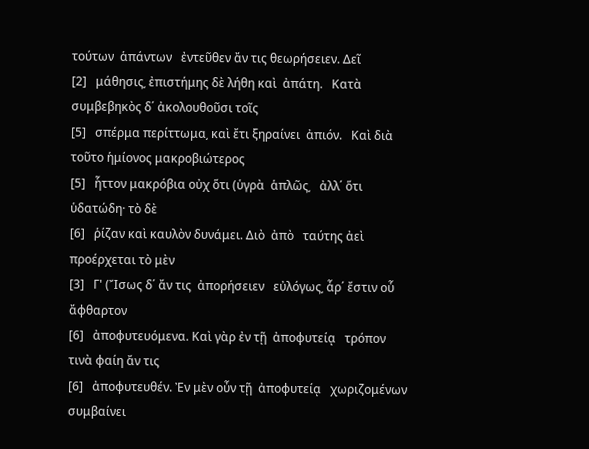τούτων  ἁπάντων   ἐντεῦθεν ἄν τις θεωρήσειεν. Δεῖ
[2]   μάθησις͵ ἐπιστήμης δὲ λήθη καὶ  ἀπάτη.   Κατὰ συμβεβηκὸς δ΄ ἀκολουθοῦσι τοῖς
[5]   σπέρμα περίττωμα͵ καὶ ἔτι ξηραίνει  ἀπιόν.   Καὶ διὰ τοῦτο ἡμίονος μακροβιώτερος
[5]   ἧττον μακρόβια οὐχ ὅτι (ὑγρὰ  ἁπλῶς͵   ἀλλ΄ ὅτι ὑδατώδη· τὸ δὲ
[6]   ῥίζαν καὶ καυλὸν δυνάμει. Διὸ  ἀπὸ   ταύτης ἀεὶ προέρχεται τὸ μὲν
[3]   Γ' (Ἴσως δ΄ ἄν τις  ἀπορήσειεν   εὐλόγως͵ ἆρ΄ ἔστιν οὗ ἄφθαρτον
[6]   ἀποφυτευόμενα. Καὶ γὰρ ἐν τῇ  ἀποφυτείᾳ   τρόπον τινὰ φαίη ἄν τις
[6]   ἀποφυτευθέν. Ἐν μὲν οὖν τῇ  ἀποφυτείᾳ   χωριζομένων συμβαίνει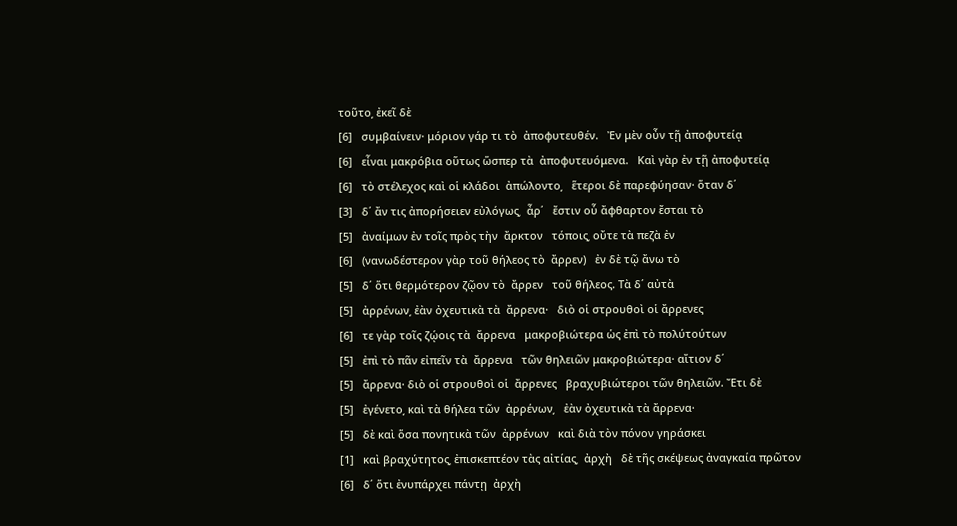τοῦτο͵ ἐκεῖ δὲ
[6]   συμβαίνειν· μόριον γάρ τι τὸ  ἀποφυτευθέν.   Ἐν μὲν οὖν τῇ ἀποφυτείᾳ
[6]   εἶναι μακρόβια οὕτως ὥσπερ τὰ  ἀποφυτευόμενα.   Καὶ γὰρ ἐν τῇ ἀποφυτείᾳ
[6]   τὸ στέλεχος καὶ οἱ κλάδοι  ἀπώλοντο͵   ἕτεροι δὲ παρεφύησαν· ὅταν δ΄
[3]   δ΄ ἄν τις ἀπορήσειεν εὐλόγως͵  ἆρ΄   ἔστιν οὗ ἄφθαρτον ἔσται τὸ
[5]   ἀναίμων ἐν τοῖς πρὸς τὴν  ἄρκτον   τόποις͵ οὔτε τὰ πεζὰ ἐν
[6]   (νανωδέστερον γὰρ τοῦ θήλεος τὸ  ἄρρεν)   ἐν δὲ τῷ ἄνω τὸ
[5]   δ΄ ὅτι θερμότερον ζῷον τὸ  ἄρρεν   τοῦ θήλεος. Τὰ δ΄ αὐτὰ
[5]   ἀρρένων͵ ἐὰν ὀχευτικὰ τὰ  ἄρρενα·   διὸ οἱ στρουθοὶ οἱ ἄρρενες
[6]   τε γὰρ τοῖς ζῴοις τὰ  ἄρρενα   μακροβιώτερα ὡς ἐπὶ τὸ πολύτούτων
[5]   ἐπὶ τὸ πᾶν εἰπεῖν τὰ  ἄρρενα   τῶν θηλειῶν μακροβιώτερα· αἴτιον δ΄
[5]   ἄρρενα· διὸ οἱ στρουθοὶ οἱ  ἄρρενες   βραχυβιώτεροι τῶν θηλειῶν. Ἔτι δὲ
[5]   ἐγένετο͵ καὶ τὰ θήλεα τῶν  ἀρρένων͵   ἐὰν ὀχευτικὰ τὰ ἄρρενα·
[5]   δὲ καὶ ὅσα πονητικὰ τῶν  ἀρρένων   καὶ διὰ τὸν πόνον γηράσκει
[1]   καὶ βραχύτητος͵ ἐπισκεπτέον τὰς αἰτίας͵  ἀρχὴ   δὲ τῆς σκέψεως ἀναγκαία πρῶτον
[6]   δ΄ ὅτι ἐνυπάρχει πάντῃ  ἀρχὴ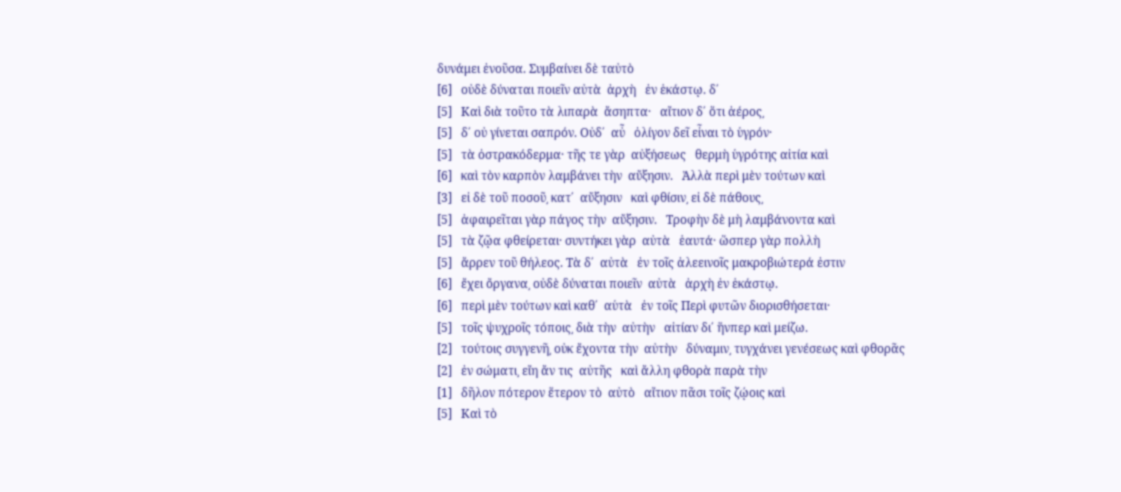δυνάμει ἐνοῦσα. Συμβαίνει δὲ ταὐτὸ
[6]   οὐδὲ δύναται ποιεῖν αὐτὰ  ἀρχὴ   ἐν ἑκάστῳ. δ΄
[5]   Καὶ διὰ τοῦτο τὰ λιπαρὰ  ἄσηπτα·   αἴτιον δ΄ ὅτι ἀέρος͵
[5]   δ΄ οὐ γίνεται σαπρόν. Οὐδ΄  αὖ   ὀλίγον δεῖ εἶναι τὸ ὑγρόν·
[5]   τὰ ὀστρακόδερμα· τῆς τε γὰρ  αὐξήσεως   θερμὴ ὑγρότης αἰτία καὶ
[6]   καὶ τὸν καρπὸν λαμβάνει τὴν  αὔξησιν.   Ἀλλὰ περὶ μὲν τούτων καὶ
[3]   εἰ δὲ τοῦ ποσοῦ͵ κατ΄  αὔξησιν   καὶ φθίσιν͵ εἰ δὲ πάθους͵
[5]   ἀφαιρεῖται γὰρ πάγος τὴν  αὔξησιν.   Τροφὴν δὲ μὴ λαμβάνοντα καὶ
[5]   τὰ ζῷα φθείρεται· συντήκει γὰρ  αὐτὰ   ἑαυτά· ὥσπερ γὰρ πολλὴ
[5]   ἄρρεν τοῦ θήλεος. Τὰ δ΄  αὐτὰ   ἐν τοῖς ἀλεεινοῖς μακροβιώτερά ἐστιν
[6]   ἔχει ὄργανα͵ οὐδὲ δύναται ποιεῖν  αὐτὰ   ἀρχὴ ἐν ἑκάστῳ.
[6]   περὶ μὲν τούτων καὶ καθ΄  αὑτὰ   ἐν τοῖς Περὶ φυτῶν διορισθήσεται·
[5]   τοῖς ψυχροῖς τόποις͵ διὰ τὴν  αὐτὴν   αἰτίαν δι΄ ἥνπερ καὶ μείζω.
[2]   τούτοις συγγενῆ͵ οὐκ ἔχοντα τὴν  αὐτὴν   δύναμιν͵ τυγχάνει γενέσεως καὶ φθορᾶς
[2]   ἐν σώματι͵ εἴη ἄν τις  αὐτῆς   καὶ ἄλλη φθορὰ παρὰ τὴν
[1]   δῆλον πότερον ἕτερον τὸ  αὐτὸ   αἴτιον πᾶσι τοῖς ζῴοις καὶ
[5]   Καὶ τὸ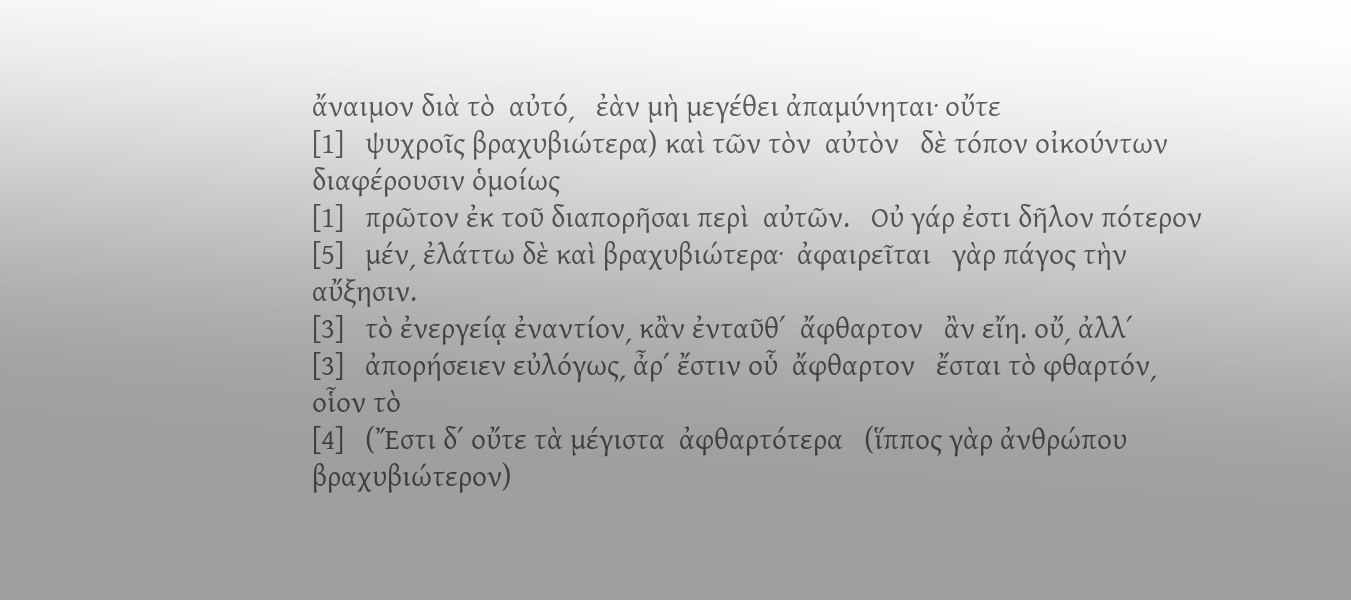ἄναιμον διὰ τὸ  αὐτό͵   ἐὰν μὴ μεγέθει ἀπαμύνηται· οὔτε
[1]   ψυχροῖς βραχυβιώτερα) καὶ τῶν τὸν  αὐτὸν   δὲ τόπον οἰκούντων διαφέρουσιν ὁμοίως
[1]   πρῶτον ἐκ τοῦ διαπορῆσαι περὶ  αὐτῶν.   Οὐ γάρ ἐστι δῆλον πότερον
[5]   μέν͵ ἐλάττω δὲ καὶ βραχυβιώτερα·  ἀφαιρεῖται   γὰρ πάγος τὴν αὔξησιν.
[3]   τὸ ἐνεργείᾳ ἐναντίον͵ κἂν ἐνταῦθ΄  ἄφθαρτον   ἂν εἴη. οὔ͵ ἀλλ΄
[3]   ἀπορήσειεν εὐλόγως͵ ἆρ΄ ἔστιν οὗ  ἄφθαρτον   ἔσται τὸ φθαρτόν͵ οἷον τὸ
[4]   (Ἔστι δ΄ οὔτε τὰ μέγιστα  ἀφθαρτότερα   (ἵππος γὰρ ἀνθρώπου βραχυβιώτερον)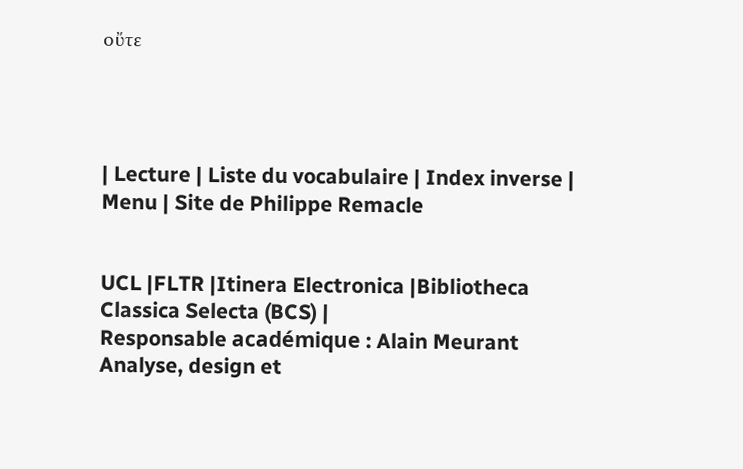οὔτε




| Lecture | Liste du vocabulaire | Index inverse | Menu | Site de Philippe Remacle


UCL |FLTR |Itinera Electronica |Bibliotheca Classica Selecta (BCS) |
Responsable académique : Alain Meurant
Analyse, design et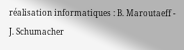réalisation informatiques : B. Maroutaeff - J. Schumacher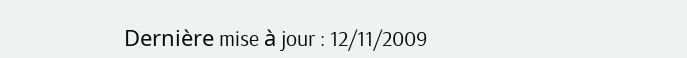Dernière mise à jour : 12/11/2009